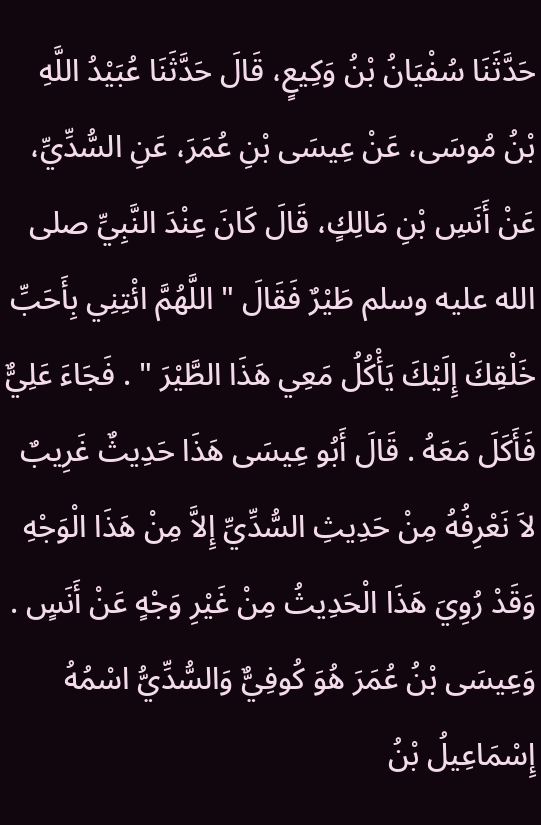حَدَّثَنَا سُفْيَانُ بْنُ وَكِيعٍ، قَالَ حَدَّثَنَا عُبَيْدُ اللَّهِ بْنُ مُوسَى، عَنْ عِيسَى بْنِ عُمَرَ، عَنِ السُّدِّيِّ، عَنْ أَنَسِ بْنِ مَالِكٍ، قَالَ كَانَ عِنْدَ النَّبِيِّ صلى الله عليه وسلم طَيْرٌ فَقَالَ " اللَّهُمَّ ائْتِنِي بِأَحَبِّ خَلْقِكَ إِلَيْكَ يَأْكُلُ مَعِي هَذَا الطَّيْرَ " . فَجَاءَ عَلِيٌّ فَأَكَلَ مَعَهُ . قَالَ أَبُو عِيسَى هَذَا حَدِيثٌ غَرِيبٌ لاَ نَعْرِفُهُ مِنْ حَدِيثِ السُّدِّيِّ إِلاَّ مِنْ هَذَا الْوَجْهِ وَقَدْ رُوِيَ هَذَا الْحَدِيثُ مِنْ غَيْرِ وَجْهٍ عَنْ أَنَسٍ . وَعِيسَى بْنُ عُمَرَ هُوَ كُوفِيٌّ وَالسُّدِّيُّ اسْمُهُ إِسْمَاعِيلُ بْنُ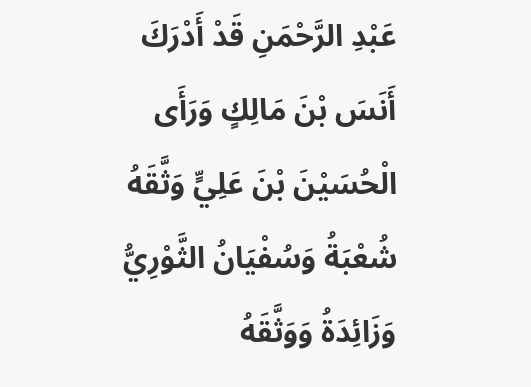عَبْدِ الرَّحْمَنِ قَدْ أَدْرَكَ أَنَسَ بْنَ مَالِكٍ وَرَأَى الْحُسَيْنَ بْنَ عَلِيٍّ وَثَّقَهُ شُعْبَةُ وَسُفْيَانُ الثَّوْرِيُّ وَزَائِدَةُ وَوَثَّقَهُ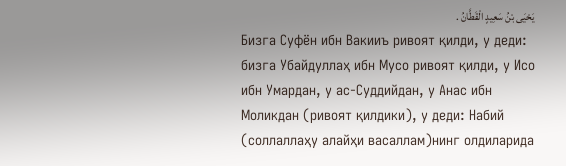يَحْيَى بْنُ سَعِيدٍ الْقَطَّانُ .
Бизга Суфён ибн Вакииъ ривоят қилди, у деди: бизга Убайдуллаҳ ибн Мусо ривоят қилди, у Исо ибн Умардан, у ас-Суддийдан, у Анас ибн Моликдан (ривоят қилдики), у деди: Набий (соллаллаҳу алайҳи васаллам)нинг олдиларида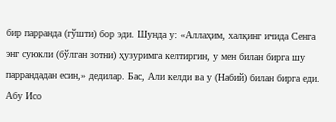бир парранда (гўшти) бор эди. Шунда у: «Аллаҳим, халқинг ичида Сенга энг суюкли (бўлган зотни) ҳузуримга келтиргин, у мен билан бирга шу паррандадан есин,» дедилар. Бас, Али келди ва у (Набий) билан бирга еди. Абу Исо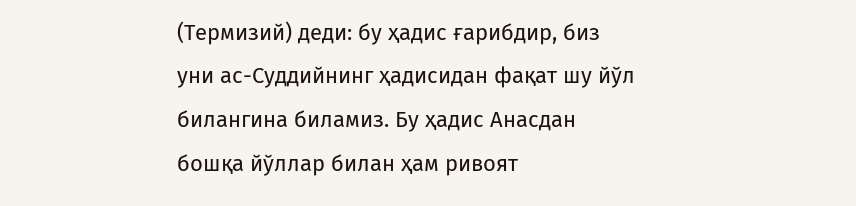(Термизий) деди: бу ҳадис ғарибдир, биз уни ас-Суддийнинг ҳадисидан фақат шу йўл билангина биламиз. Бу ҳадис Анасдан бошқа йўллар билан ҳам ривоят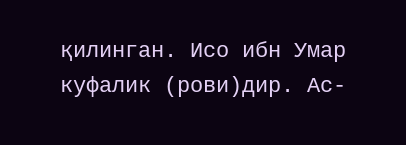қилинган. Исо ибн Умар куфалик (рови)дир. Ас-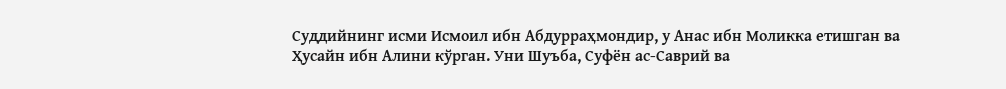Суддийнинг исми Исмоил ибн Абдурраҳмондир, у Анас ибн Моликка етишган ва Ҳусайн ибн Алини кўрган. Уни Шуъба, Суфён ас-Саврий ва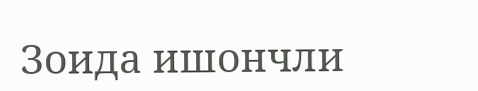Зоида ишончли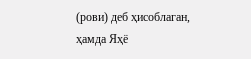(рови) деб ҳисоблаган, ҳамда Яҳё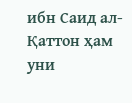ибн Саид ал-Қаттон ҳам уни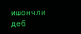ишончли деб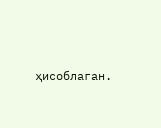ҳисоблаган.